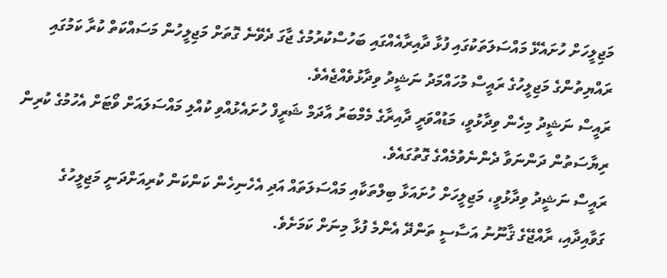މަޖިލީހަށް ހުށައެޅޭ މައްސަލަތަކުގައި ފުޅާ ދާއިރާއެއްގައި ބަހުސްކުރުމުގެ ޖާގަ ދެވޭނެ ގޮތަށް މަޖިލީހުން މަސައްކަތް ކުރާ ކަމުގައި ރައްޔިތުންގެ މަޖިލީހުގެ ރައީސް މުހައްމަދު ނަޝީދު ވިދާޅުވެއްޖެއެވެ.
ރައީސް ނަޝީދު މިހެން ވިދާޅުވީ، މަޑުއްވަރީ ދާއިރާގެ މެމްބަރު އާދަމް ޝަރީފް ހުށައެޅުއްވި ކުއްލި މައްސަލައަށް ވޯޓަށް އެހުމުގެ ކުރިން ރިޔާސަތުން ދަންނަވާ ދެންނެވުމެއްގެ ގޮތުގައެވެ.
ރައީސް ނަޝީދު ވިދާޅުވީ، މަޖިލީހަށް ހުށައަޅާ ބިލްތަކާއި މައްސަލަތައް އަދި އެހެނިހެން ކަންކަން ކުރިއަށްދަނީ މަޖިލީހުގެ ގަވާއިދާއި، ރާއްޖޭގެ ޤާނޫނު އަސާސީ ތަންދޭ އެންމެ ފުޅާ މިނަށް ކަމަށެވެ.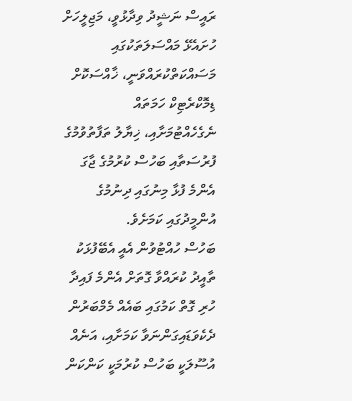ރައީސް ނަޝީދު ވިދާޅުވީ، މަޖިލީހަށް ހުށައެޅޭ މައްސަލަތަކުގައި މަސައްކަތްކުރައްވަނީ، ޚާއްސަކޮށް ޑިމޮކްރެޓިކް ހަމަތައް ނެގެހެއްޓުމަށާއި، ޚިޔާލު ތަފާތުވުމުގެ ފުރުސަތާއި ބަހުސް ކުރުމުގެ ޖާގަ އެންމެ ފުޅާ މިނުގައި ދިނުމުގެ އުންމީދުގައި ކަމަށެވެ.
ބަހުސް ހުއްޓުވުން އެއީ އެބޭފުޅަކު ތާއީދު ކުރައްވާ ގޮތަށް އެންމެ ފައިދާ ހުރި ގޮތް ކަމުގައި ބައެއް މެމްބަރުން ދެކެވަޑައިގަންނަވާ ކަމަށާއި، އަނެއް އުސޫލަކީ ބަހުސް ކުރުމަކީ ކަންކަން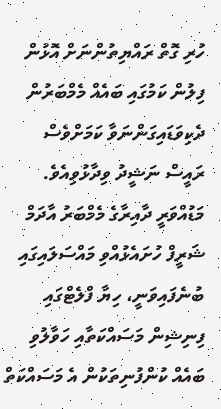ހުރި ގޮތް ރައްޔިތުންނަށް އޮޅުން ފިލުން ކަމުގައި ބައެއް މެމްބަރުން ދެކިވަޑައިގަންނަވާ ކަމަށްވެސް ރައީސް ނަޝީދު ވިދާޅުވިއެވެ.
މަޑުއްވަރީ ދާއިރާގެ މެމްބަރު އާދަމް ޝަރީފް ހުށައެޅުއްވި މައްސަލައިގައި ބުނެފައިވަނީ، ހިޔާ ފްލެޓްގައި ފިނިޝިން މަސައްކަތާއި ހަވާލުވި ބައެއް ކުންފުނިތަކުން އެ މަސައްކަތް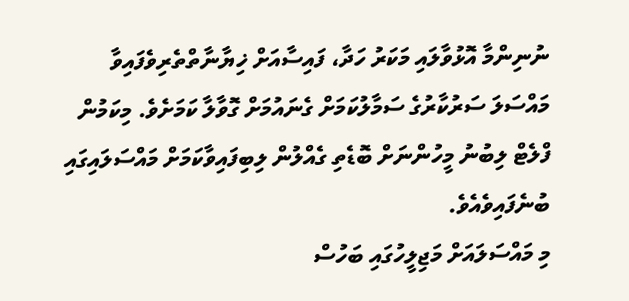ނުނިންމާ އޮޅުވާލައި މަކަރު ހަދާ، ފައިސާއަށް ޚިޔާނާތްތެރިވެފައިވާ މައްސަލަ ސަރުކާރުގެ ސަމާލުކަމަށް ގެނައުމަށް ގޮވާލާ ކަމަށެވެ. މިކަމުން ފްލެޓް ލިބުނު މީހުންނަށް ބޮޑެތި ގެއްލުން ލިބިފައިވާކަމަށް މައްސަލައިގައި ބުނެފައިވެއެވެ.
މި މައްސަލައަށް މަޖިލީހުގައި ބަހުސް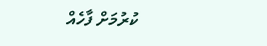ކުރުމަށް ފާހެއް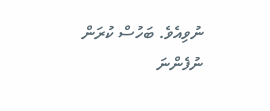ނުވިއެވެ. ބަހުސް ކުރަން ނުފެންނަ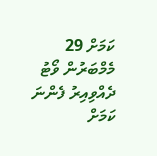ކަމަށް 29 މެމްބަރުން ވޯޓު ދެއްވިއިރު ފެންނަ ކަމަށް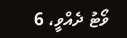ވޯޓު ދެއްވީ، 6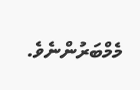މެމްބަރުންނެވެ.